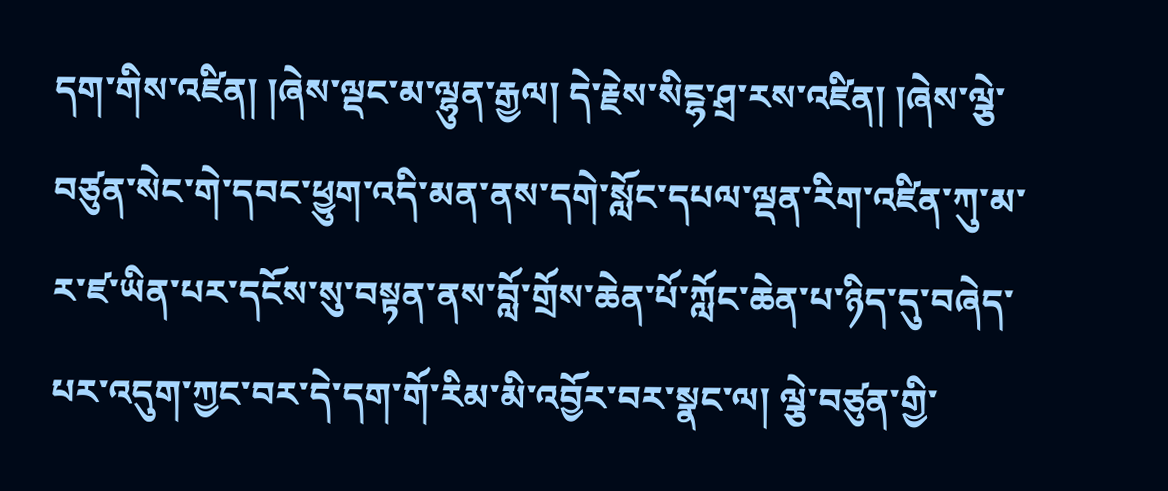དག་གིས་འཛིན། །ཞེས་ལྡང་མ་ལྷུན་རྒྱལ། དེ་རྗེས་སིངྷ་ཤྲ་རས་འཛིན། །ཞེས་ལྕེ་བཙུན་སེང་གེ་དབང་ཕྱུག་འདི་མན་ནས་དགེ་སློང་དཔལ་ལྡན་རིག་འཛིན་ཀུ་མ་ར་ཛ་ཡིན་པར་དངོས་སུ་བསྟན་ནས་བློ་གྲོས་ཆེན་པོ་ཀློང་ཆེན་པ་ཉིད་དུ་བཞེད་པར་འདུག་ཀྱང་བར་དེ་དག་གོ་རིམ་མི་འབྱོར་བར་སྣང་ལ། ལྕེ་བཙུན་གྱི་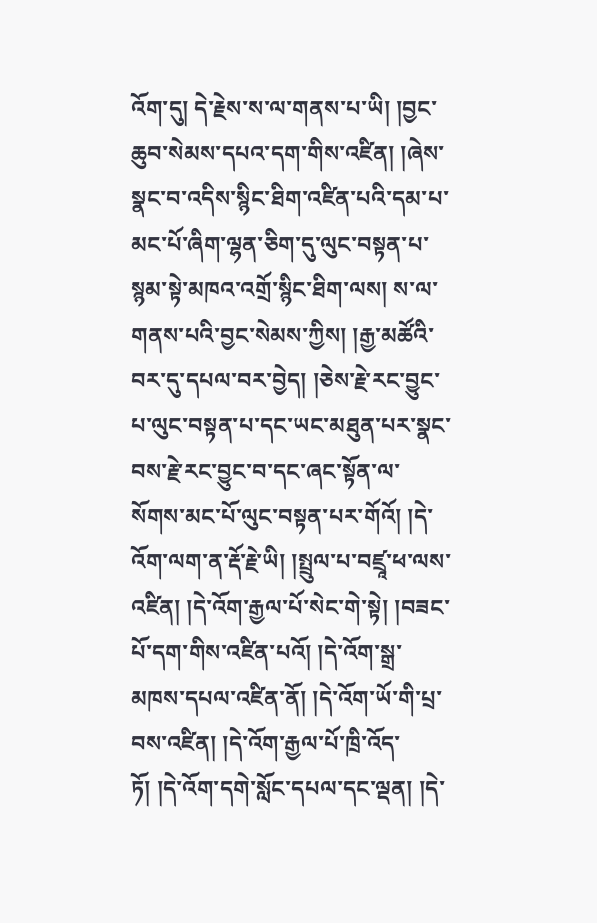འོག་དུ། དེ་རྗེས་ས་ལ་གནས་པ་ཡི། །བྱང་ཆུབ་སེམས་དཔའ་དག་གིས་འཛིན། །ཞེས་སྣང་བ་འདིས་སྙིང་ཐིག་འཛིན་པའི་དམ་པ་མང་པོ་ཞིག་ལྷན་ཅིག་དུ་ལུང་བསྟན་པ་སྙམ་སྟེ་མཁའ་འགྲོ་སྙིང་ཐིག་ལས། ས་ལ་གནས་པའི་བྱང་སེམས་ཀྱིས། །རྒྱ་མཚོའི་བར་དུ་དཔལ་བར་བྱེད། །ཅེས་རྗེ་རང་བྱུང་པ་ལུང་བསྟན་པ་དང་ཡང་མཐུན་པར་སྣང་བས་རྗེ་རང་བྱུང་བ་དང་ཞང་སྟོན་ལ་སོགས་མང་པོ་ལུང་བསྟན་པར་གོའོ། །དེ་འོག་ལག་ན་རྡོ་རྗེ་ཡི། །སྤྲུལ་པ་བཛྲཱ་ཕ་ལས་འཛིན། །དེ་འོག་རྒྱལ་པོ་སེང་གེ་སྟེ། །བཟང་པོ་དག་གིས་འཛིན་པའོ། །དེ་འོག་སྒྲ་མཁས་དཔལ་འཛིན་ནོ། །དེ་འོག་ཡོ་གི་པྲ་བས་འཛིན། །དེ་འོག་རྒྱལ་པོ་ཁྲི་འོད་ཏོ། །དེ་འོག་དགེ་སློང་དཔལ་དང་ལྡན། །དེ་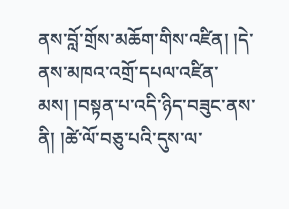ནས་བློ་གྲོས་མཆོག་གིས་འཛིན། །དེ་ནས་མཁའ་འགྲོ་དཔལ་འཛིན་མས། །བསྟན་པ་འདི་ཉིད་བཟུང་ནས་ནི། །ཚེ་ལོ་བཅུ་པའི་དུས་ལ་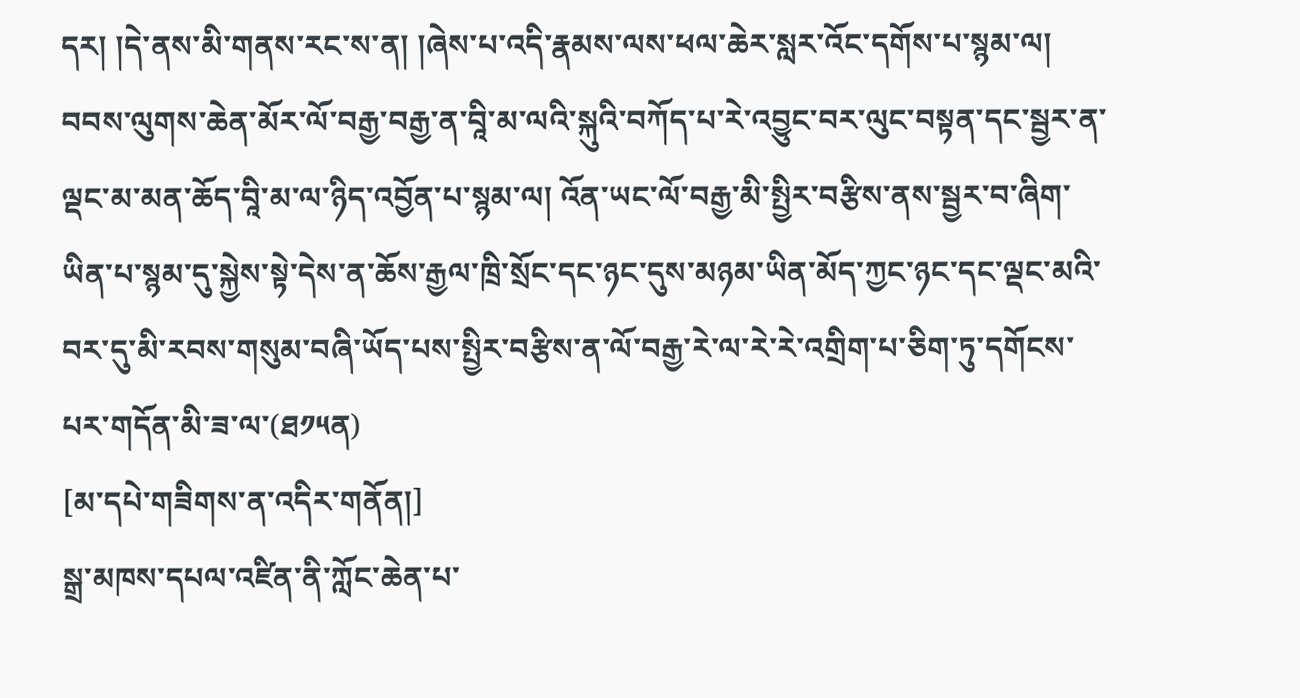དར། །དེ་ནས་མི་གནས་རང་ས་ན། །ཞེས་པ་འདི་རྣམས་ལས་ཕལ་ཆེར་སླར་འོང་དགོས་པ་སྙམ་ལ། བབས་ལུགས་ཆེན་མོར་ལོ་བརྒྱ་བརྒྱ་ན་བཱི་མ་ལའི་སྐུའི་བཀོད་པ་རེ་འབྱུང་བར་ལུང་བསྟན་དང་སྦྱར་ན་ལྡང་མ་མན་ཆོད་བཱི་མ་ལ་ཉིད་འབྱོན་པ་སྙམ་ལ། འོན་ཡང་ལོ་བརྒྱ་མི་སྤྱིར་བརྩིས་ནས་སྦྱར་བ་ཞིག་ཡིན་པ་སྙམ་དུ་སྐྱེས་སྟེ་དེས་ན་ཆོས་རྒྱལ་ཁྲི་སྲོང་དང་ཉང་དུས་མཉམ་ཡིན་མོད་ཀྱང་ཉང་དང་ལྡང་མའི་བར་དུ་མི་རབས་གསུམ་བཞི་ཡོད་པས་སྤྱིར་བརྩིས་ན་ལོ་བརྒྱ་རེ་ལ་རེ་རེ་འགྲིག་པ་ཅིག་ཏུ་དགོངས་པར་གདོན་མི་ཟ་ལ་(ཐ༡༥ན)
[མ་དཔེ་གཟིགས་ན་འདིར་གནོན།]
སྒྲ་མཁས་དཔལ་འཛིན་ནི་ཀློང་ཆེན་པ་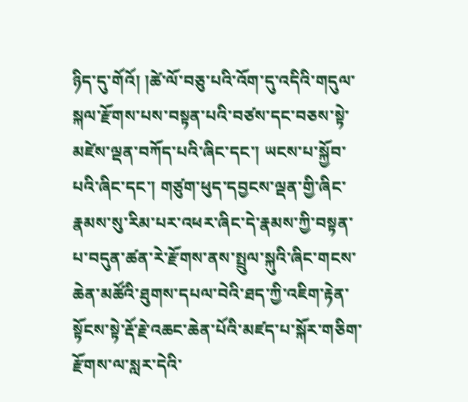ཉིད་དུ་གོའོ། །ཚེ་ལོ་བཅུ་པའི་འོག་དུ་འདིའི་གདུལ་སྐལ་རྫོགས་པས་བསྟན་པའི་བཙས་དང་བཅས་སྟེ་མཛེས་ལྡན་བཀོད་པའི་ཞིང་དང་། ཡངས་པ་སྐྱོབ་པའི་ཞིང་དང་། གཙུག་ཕུད་དབྱངས་ལྡན་གྱི་ཞིང་རྣམས་སུ་རིམ་པར་འཕར་ཞིང་དེ་རྣམས་ཀྱི་བསྟན་པ་བདུན་ཚན་རེ་རྫོགས་ནས་སྤྲུལ་སྐུའི་ཞིང་གངས་ཆེན་མཚོའི་ཐུགས་དཔལ་བེའི་ཐད་ཀྱི་འཇིག་རྟེན་སྟོངས་སྟེ་རྡོ་རྗེ་འཆང་ཆེན་པོའི་མཛད་པ་སྐོར་གཅིག་རྫོགས་ལ་སླར་དེའི་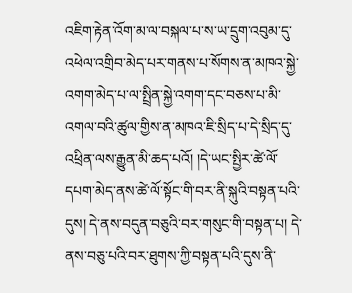འཇིག་རྟེན་འོག་མ་ལ་བསྐལ་པ་ས་ཡ་དྲུག་འབུམ་དུ་འཕེལ་འགྲིབ་མེད་པར་གནས་པ་སོགས་ན་མཁའ་སྐྱེ་འགག་མེད་པ་ལ་སྤྲིན་སྐྱེ་འགག་དང་བཅས་པ་མི་འགལ་བའི་ཚུལ་གྱིས་ན་མཁའ་ཇི་སྲིད་པ་དེ་སྲིད་དུ་འཕྲིན་ལས་རྒྱུན་མི་ཆད་པའོ། །དེ་ཡང་སྤྱིར་ཚེ་ལོ་དཔག་མེད་ནས་ཚེ་ལོ་སྟོང་གི་བར་ནི་སྐུའི་བསྟན་པའི་དུས། དེ་ནས་བདུན་བཅུའི་བར་གསུང་གི་བསྟན་པ། དེ་ནས་བཅུ་པའི་བར་ཐུགས་ཀྱི་བསྟན་པའི་དུས་ནི་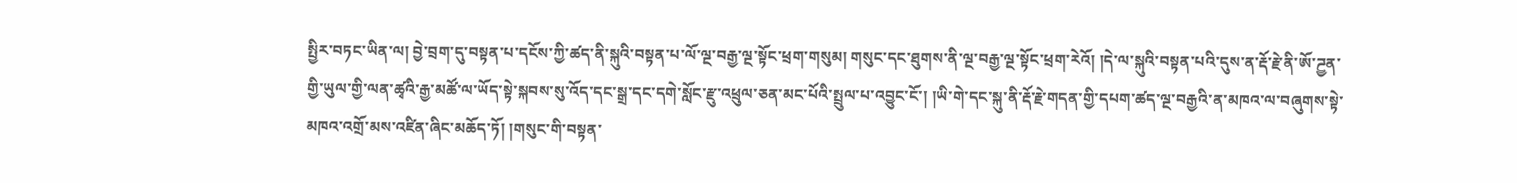སྤྱིར་བཏང་ཡིན་ལ། བྱེ་བྲག་དུ་བསྟན་པ་དངོས་ཀྱི་ཚད་ནི་སྐུའི་བསྟན་པ་ལོ་ལྔ་བརྒྱ་ལྔ་སྟོང་ཕྲག་གསུམ། གསུང་དང་ཐུགས་ནི་ལྔ་བརྒྱ་ལྔ་སྟོང་ཕྲག་རེའོ། །དེ་ལ་སྐུའི་བསྟན་པའི་དུས་ན་རྡོ་རྗེ་ནི་ཨོ་ཌྱན་གྱི་ཡུལ་གྱི་ལན་ཚྭའི་རྒྱ་མཚོ་ལ་ཡོད་སྟེ་སྐབས་སུ་འོད་དང་སྒྲ་དང་དགེ་སློང་རྫུ་འཕྲུལ་ཅན་མང་པོའི་སྤྲུལ་པ་འབྱུང་ངོ་། །ཡི་གེ་དང་སྐུ་ནི་རྡོ་རྗེ་གདན་གྱི་དཔག་ཚད་ལྔ་བརྒྱའི་ན་མཁའ་ལ་བཞུགས་སྟེ་མཁའ་འགྲོ་མས་འཛིན་ཞིང་མཆོད་ཏོ། །གསུང་གི་བསྟན་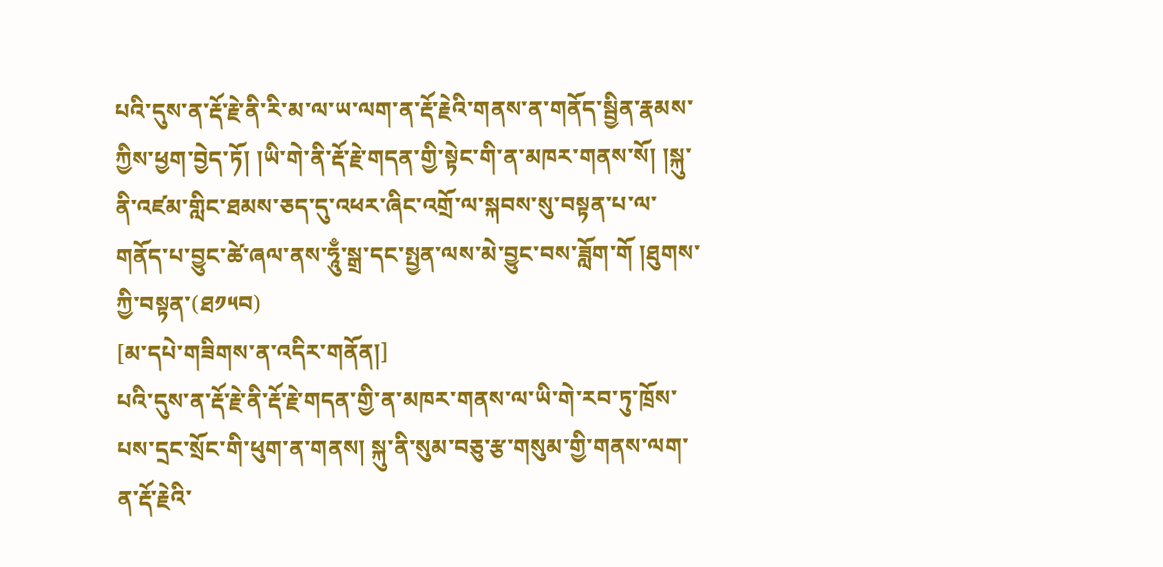པའི་དུས་ན་རྡོ་རྗེ་ནི་རི་མ་ལ་ཡ་ལག་ན་རྡོ་རྗེའི་གནས་ན་གནོད་སྦྱིན་རྣམས་ཀྱིས་ཕྱག་བྱེད་ཏོ། །ཡི་གེ་ནི་རྡོ་རྗེ་གདན་གྱི་སྟེང་གི་ན་མཁར་གནས་སོ། །སྐུ་ནི་འཛམ་གླིང་ཐམས་ཅད་དུ་འཕར་ཞིང་འགྲོ་ལ་སྐབས་སུ་བསྟན་པ་ལ་གནོད་པ་བྱུང་ཚེ་ཞལ་ནས་ཧཱུྃ་སྒྲ་དང་སྤྱན་ལས་མེ་བྱུང་བས་ཟློག་གོ །ཐུགས་ཀྱི་བསྟན་(ཐ༡༥བ)
[མ་དཔེ་གཟིགས་ན་འདིར་གནོན།]
པའི་དུས་ན་རྡོ་རྗེ་ནི་རྡོ་རྗེ་གདན་གྱི་ན་མཁར་གནས་ལ་ཡི་གེ་རབ་ཏུ་ཁྲོས་པས་དྲང་སྲོང་གི་ཕུག་ན་གནས། སྐུ་ནི་སུམ་བཅུ་རྩ་གསུམ་གྱི་གནས་ལག་ན་རྡོ་རྗེའི་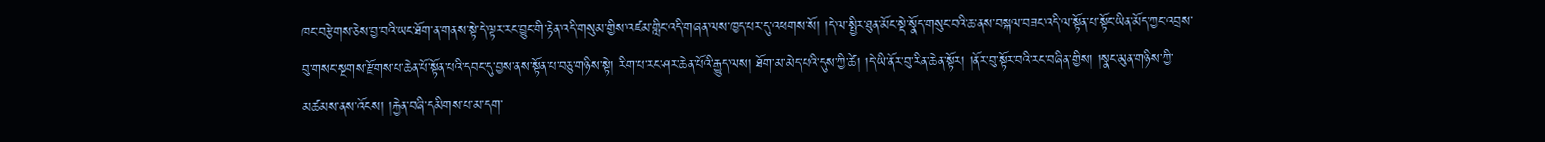ཁང་བརྩེགས་ཅེས་བྱ་བའི་ཡང་ཐོག་ན་གནས་སྟེ་དེ་ལྟར་རང་བྱུང་གི་རྟེན་འདི་གསུམ་གྱིས་འཛམ་གླིང་འདི་གཞན་ལས་ཁྱད་པར་དུ་འཕགས་སོ། །དེ་ལ་སྤྱིར་ཐུན་མོང་སྡེ་སྣོད་གསུང་བའི་ཆ་ནས་བསྐལ་བཟང་འདི་ལ་སྟོན་པ་སྟོང་ཡིན་མོད་ཀྱང་འབྲས་བུ་གསང་སྔགས་རྫོགས་པ་ཆེན་པོ་སྟོན་པའི་དབང་དུ་བྱས་ནས་སྟོན་པ་བཅུ་གཉིས་སྟེ། རིག་པ་རང་ཤར་ཆེན་པོའི་རྒྱུད་ལས། ཐོག་མ་མེད་པའི་དུས་ཀྱི་ཚེ། །དེ་ཡི་ནོར་བུ་རིན་ཆེན་སྟོར། །ནོར་བུ་སྟོར་བའི་རང་བཞིན་གྱིས། །སྣང་མུན་གཉིས་ཀྱི་མཚམས་ནས་འོངས། །རྐྱེན་བཞི་དམིགས་པ་མ་དག་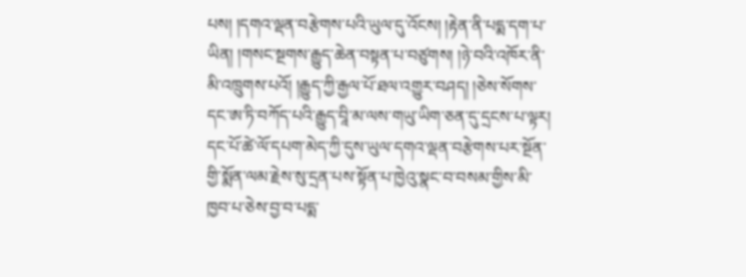པས། །དགའ་ལྡན་བརྩེགས་པའི་ཡུལ་དུ་འོངས། །རྟེན་ནི་པདྨ་དག་པ་ཡིན། །གསང་སྔགས་རྒྱུད་ཆེན་བསྟན་པ་བཙུགས། །ཉེ་བའི་འཁོར་ནི་མི་འཁྲུགས་པའོ། །རྒྱུད་ཀྱི་རྒྱལ་པོ་ཐལ་འགྱུར་བཤད། །ཅེས་སོགས་དང་ཨ་ཏི་བཀོད་པའི་རྒྱུད་བཱི་མ་ལས་གཡུ་ཡིག་ཅན་དུ་དྲངས་པ་ལྟར། དང་པོ་ཚེ་ལོ་དཔག་མེད་ཀྱི་དུས་ཡུལ་དགའ་ལྡན་བརྩེགས་པར་སྔོན་གྱི་སྨོན་ལམ་རྗེས་སུ་དྲན་པས་སྟོན་པ་ཁྱེའུ་སྣང་བ་བསམ་གྱིས་མི་ཁྱབ་པ་ཅེས་བྱ་བ་པདྨ་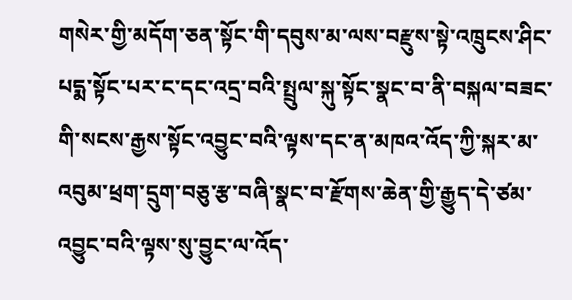གསེར་གྱི་མདོག་ཅན་སྟོང་གི་དབུས་མ་ལས་བརྫུས་སྟེ་འཁྲུངས་ཤིང་པདྨ་སྟོང་པར་ང་དང་འདྲ་བའི་སྤྲུལ་སྐུ་སྟོང་སྣང་བ་ནི་བསྐལ་བཟང་གི་སངས་རྒྱས་སྟོང་འབྱུང་བའི་ལྟས་དང་ན་མཁའ་འོད་ཀྱི་སྐར་མ་འབུམ་ཕྲག་དྲུག་བཅུ་རྩ་བཞི་སྣང་བ་རྫོགས་ཆེན་གྱི་རྒྱུད་དེ་ཙམ་འབྱུང་བའི་ལྟས་སུ་བྱུང་ལ་འོད་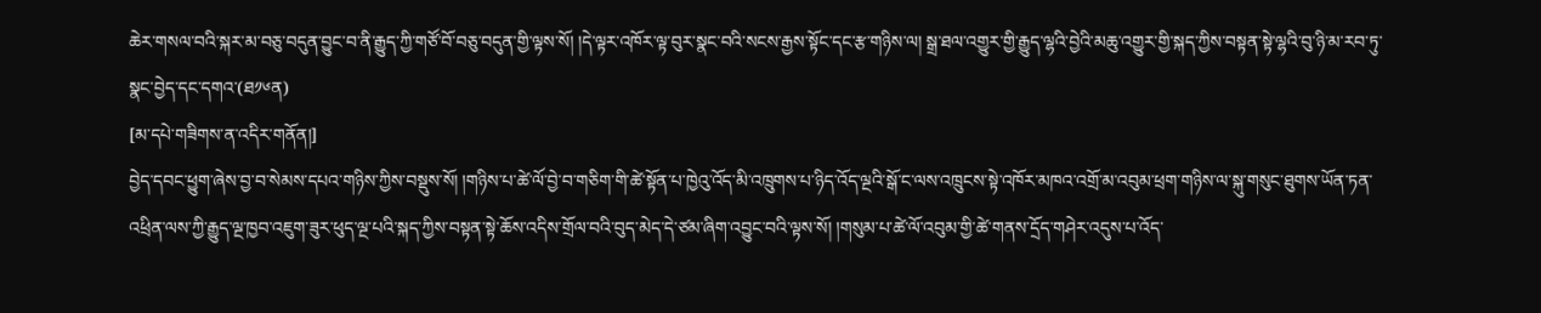ཆེར་གསལ་བའི་སྐར་མ་བཅུ་བདུན་བྱུང་བ་ནི་རྒྱུད་ཀྱི་གཙོ་བོ་བཅུ་བདུན་གྱི་ལྟས་སོ། །དེ་ལྟར་འཁོར་ལྟ་བུར་སྣང་བའི་སངས་རྒྱས་སྟོང་དང་རྩ་གཉིས་ལ། སྒྲ་ཐལ་འགྱུར་གྱི་རྒྱུད་ལྷའི་བྱེའི་མཆུ་འགྱུར་གྱི་སྐད་ཀྱིས་བསྟན་སྟེ་ལྷའི་བུ་ཉི་མ་རབ་ཏུ་སྣང་བྱེད་དང་དགའ་(ཐ༡༦ན)
[མ་དཔེ་གཟིགས་ན་འདིར་གནོན།]
བྱེད་དབང་ཕྱུག་ཞེས་བྱ་བ་སེམས་དཔའ་གཉིས་ཀྱིས་བསྡུས་སོ། །གཉིས་པ་ཚེ་ལོ་བྱེ་བ་གཅིག་གི་ཚེ་སྟོན་པ་ཁྱེའུ་འོད་མི་འཁྲུགས་པ་ཉིད་འོད་ལྔའི་སྒོ་ང་ལས་འཁྲུངས་སྟེ་འཁོར་མཁའ་འགྲོ་མ་འབུམ་ཕྲག་གཉིས་ལ་སྐུ་གསུང་ཐུགས་ཡོན་ཏན་འཕྲིན་ལས་ཀྱི་རྒྱུད་ལྔ་ཁྱབ་འཇུག་ཟུར་ཕུད་ལྔ་པའི་སྐད་ཀྱིས་བསྟན་སྟེ་ཆོས་འདིས་གྲོལ་བའི་བུད་མེད་དེ་ཙམ་ཞིག་འབྱུང་བའི་ལྟས་སོ། །གསུམ་པ་ཚེ་ལོ་འབུམ་གྱི་ཚེ་གནས་དྲོད་གཤེར་འདུས་པ་འོད་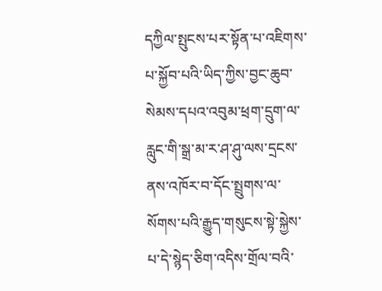དཀྱིལ་སྤུངས་པར་སྟོན་པ་འཇིགས་པ་སྐྱོབ་པའི་ཡིད་ཀྱིས་བྱང་ཆུབ་སེམས་དཔའ་འབུམ་ཕྲག་དྲུག་ལ་རླུང་གི་སྒྲ་མ་ར་ཤ་ཤུ་ལས་དྲངས་ནས་འཁོར་བ་དོང་སྤྲུགས་ལ་སོགས་པའི་རྒྱུད་གསུངས་སྟེ་སྐྱེས་པ་དེ་སྙེད་ཅིག་འདིས་གྲོལ་བའི་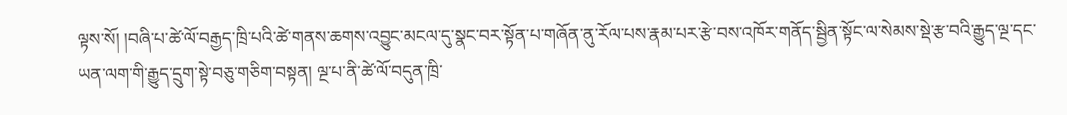ལྟས་སོ། །བཞི་པ་ཚེ་ལོ་བརྒྱད་ཁྲི་པའི་ཚེ་གནས་ཆགས་འབྱུང་མངལ་དུ་སྣང་བར་སྟོན་པ་གཞོན་ནུ་རོལ་པས་རྣམ་པར་རྩེ་བས་འཁོར་གནོད་སྦྱིན་སྟོང་ལ་སེམས་སྡེ་རྩ་བའི་རྒྱུད་ལྔ་དང་ཡན་ལག་གི་རྒྱུད་དྲུག་སྟེ་བཅུ་གཅིག་བསྟན། ལྔ་པ་ནི་ཚེ་ལོ་བདུན་ཁྲི་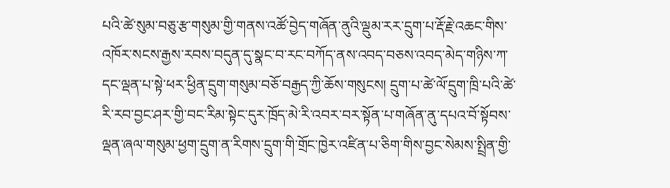པའི་ཚེ་སུམ་བཅུ་རྩ་གསུམ་གྱི་གནས་འཚོ་བྱེད་གཞོན་ནུའི་ལྡུམ་རར་དྲུག་པ་རྡོ་རྗེ་འཆང་གིས་འཁོར་སངས་རྒྱས་རབས་བདུན་དུ་སྣང་བ་རང་བཀོད་ནས་འབད་བཅས་འབད་མེད་གཉིས་ཀ་དང་ལྡན་པ་སྟེ་ཕར་ཕྱིན་དྲུག་གསུམ་བཅོ་བརྒྱད་ཀྱི་ཆོས་གསུངས། དྲུག་པ་ཚེ་ལོ་དྲུག་ཁྲི་པའི་ཚེ་རི་རབ་བྱང་ཤར་གྱི་བང་རིམ་སྟེང་དུར་ཁྲོད་མེ་རི་འབར་བར་སྟོན་པ་གཞོན་ནུ་དཔའ་བོ་སྟོབས་ལྡན་ཞལ་གསུམ་ཕྱག་དྲུག་ན་རིགས་དྲུག་གི་གྲོང་ཁྱེར་འཛིན་པ་ཅིག་གིས་བྱང་སེམས་སྤྲིན་གྱི་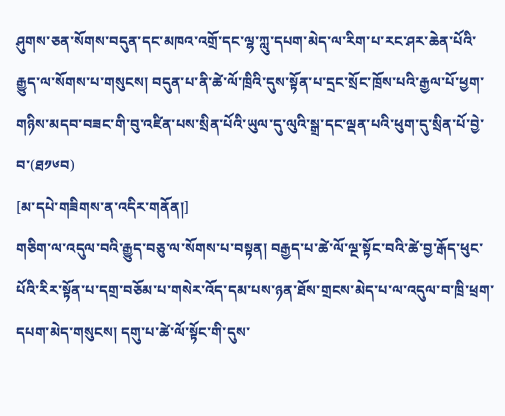ཤུགས་ཅན་སོགས་བདུན་དང་མཁའ་འགྲོ་དང་ལྷ་ཀླུ་དཔག་མེད་ལ་རིག་པ་རང་ཤར་ཆེན་པོའི་རྒྱུད་ལ་སོགས་པ་གསུངས། བདུན་པ་ནི་ཚེ་ལོ་ཁྲིའི་དུས་སྟོན་པ་དྲང་སྲོང་ཁྲོས་པའི་རྒྱལ་པོ་ཕྱག་གཉིས་མདབ་བཟང་གི་བུ་འཛིན་པས་སྲིན་པོའི་ཡུལ་དུ་ལུའི་སྒྲ་དང་ལྡན་པའི་ཕུག་དུ་སྲིན་པོ་བྱེ་བ་(ཐ༡༦བ)
[མ་དཔེ་གཟིགས་ན་འདིར་གནོན།]
གཅིག་ལ་འདུལ་བའི་རྒྱུད་བཅུ་ལ་སོགས་པ་བསྟན། བརྒྱད་པ་ཚེ་ལོ་ལྔ་སྟོང་བའི་ཚེ་བྱ་རྒོད་ཕུང་པོའི་རིར་སྟོན་པ་དགྲ་བཅོམ་པ་གསེར་འོད་དམ་པས་ཉན་ཐོས་གྲངས་མེད་པ་ལ་འདུལ་བ་ཁྲི་ཕྲག་དཔག་མེད་གསུངས། དགུ་པ་ཚེ་ལོ་སྟོང་གི་དུས་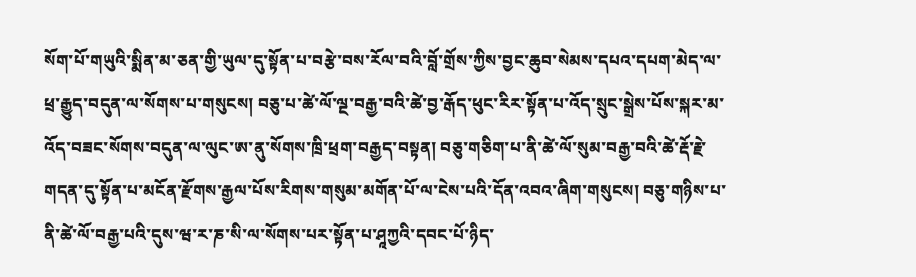སོག་པོ་གཡུའི་སྨིན་མ་ཅན་གྱི་ཡུལ་དུ་སྟོན་པ་བརྩེ་བས་རོལ་བའི་བློ་གྲོས་ཀྱིས་བྱང་ཆུབ་སེམས་དཔའ་དཔག་མེད་ལ་ཕྲ་རྒྱུད་བདུན་ལ་སོགས་པ་གསུངས། བཅུ་པ་ཚེ་ལོ་ལྔ་བརྒྱ་བའི་ཚེ་བྱ་རྒོད་ཕུང་རིར་སྟོན་པ་འོད་སྲུང་སྒྲེས་པོས་སྐར་མ་འོད་བཟང་སོགས་བདུན་ལ་ལུང་ཨ་ནུ་སོགས་ཁྲི་ཕྲག་བརྒྱད་བསྟན། བཅུ་གཅིག་པ་ནི་ཚེ་ལོ་སུམ་བརྒྱ་བའི་ཚེ་རྡོ་རྗེ་གདན་དུ་སྟོན་པ་མངོན་རྫོགས་རྒྱལ་པོས་རིགས་གསུམ་མགོན་པོ་ལ་ངེས་པའི་དོན་འབའ་ཞིག་གསུངས། བཅུ་གཉིས་པ་ནི་ཚེ་ལོ་བརྒྱ་པའི་དུས་ཝ་ར་ཎ་སི་ལ་སོགས་པར་སྟོན་པ་ཤཱཀྱའི་དབང་པོ་ཉིད་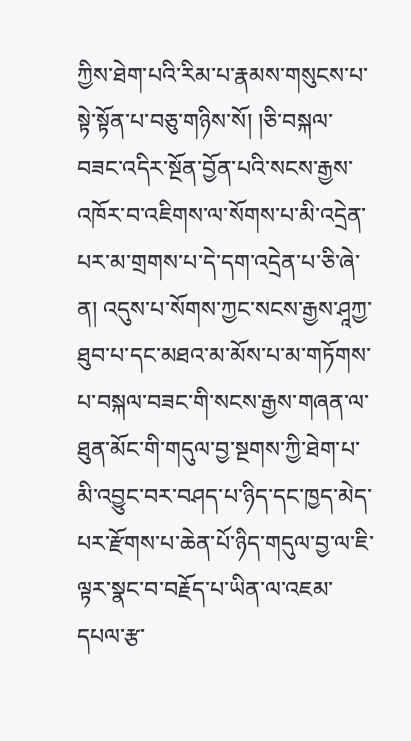ཀྱིས་ཐེག་པའི་རིམ་པ་རྣམས་གསུངས་པ་སྟེ་སྟོན་པ་བཅུ་གཉིས་སོ། །ཅི་བསྐལ་བཟང་འདིར་སྔོན་བྱོན་པའི་སངས་རྒྱས་འཁོར་བ་འཇིགས་ལ་སོགས་པ་མི་འདྲེན་པར་མ་གྲགས་པ་དེ་དག་འདྲེན་པ་ཅི་ཞེ་ན། འདུས་པ་སོགས་ཀྱང་སངས་རྒྱས་ཤཱཀྱ་ཐུབ་པ་དང་མཐའ་མ་མོས་པ་མ་གཏོགས་པ་བསྐལ་བཟང་གི་སངས་རྒྱས་གཞན་ལ་ཐུན་མོང་གི་གདུལ་བྱ་སྔགས་ཀྱི་ཐེག་པ་མི་འབྱུང་བར་བཤད་པ་ཉིད་དང་ཁྱད་མེད་པར་རྫོགས་པ་ཆེན་པོ་ཉིད་གདུལ་བྱ་ལ་ཇི་ལྟར་སྣང་བ་བརྗོད་པ་ཡིན་ལ་འཇམ་དཔལ་རྩ་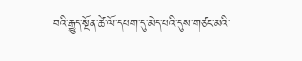བའི་རྒྱུད་སྔོན་ཚེ་ལོ་དཔག་དུ་མེད་པའི་དུས་གཙང་མའི་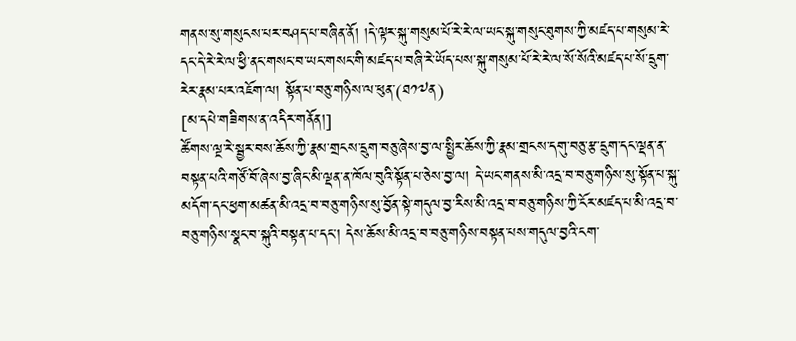གནས་སུ་གསུངས་པར་བཤད་པ་བཞིན་ནོ། །དེ་ལྟར་སྐུ་གསུམ་པོ་རེ་རེ་ལ་ཡང་སྐུ་གསུང་ཐུགས་ཀྱི་མཛད་པ་གསུམ་རེ་དང་དེ་རེ་རེ་ལ་ཕྱི་ནང་གསང་བ་ཡང་གསང་གི་མཛད་པ་བཞི་རེ་ཡོད་པས་སྐུ་གསུམ་པོ་རེ་རེ་ལ་སོ་སོའི་མཛད་པ་སོ་དྲུག་རེར་རྣམ་པར་འཇོག་ལ། སྟོན་པ་བཅུ་གཉིས་ལ་ཕུན་(ཐ༡༧ན)
[མ་དཔེ་གཟིགས་ན་འདིར་གནོན།]
ཚོགས་ལྔ་རེ་སྦྱར་བས་ཆོས་ཀྱི་རྣམ་གྲངས་དྲུག་བཅུ་ཞེས་བྱ་ལ་སྤྱིར་ཆོས་ཀྱི་རྣམ་གྲངས་དགུ་བཅུ་རྩ་དྲུག་དང་ལྡན་ན་བསྟན་པའི་གཙོ་བོ་ཞེས་བྱ་ཞིང་མི་ལྡན་ན་ཁོལ་བུའི་སྟོན་པ་ཅེས་བྱ་ལ། དེ་ཡང་གནས་མི་འདྲ་བ་བཅུ་གཉིས་སུ་སྟོན་པ་སྐུ་མདོག་དང་ཕྱག་མཚན་མི་འདྲ་བ་བཅུ་གཉིས་སུ་བྱོན་སྟེ་གདུལ་བྱ་རིས་མི་འདྲ་བ་བཅུ་གཉིས་ཀྱི་ངོར་མཛད་པ་མི་འདྲ་བ་བཅུ་གཉིས་སྣང་བ་སྐུའི་བསྟན་པ་དང་། དེས་ཆོས་མི་འདྲ་བ་བཅུ་གཉིས་བསྟན་པས་གདུལ་བྱའི་ངག་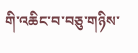གི་འཆིང་བ་བཅུ་གཉིས་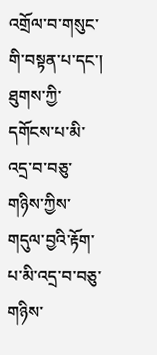འགྲོལ་བ་གསུང་གི་བསྟན་པ་དང་། ཐུགས་ཀྱི་དགོངས་པ་མི་འདྲ་བ་བཅུ་གཉིས་ཀྱིས་གདུལ་བྱའི་རྟོག་པ་མི་འདྲ་བ་བཅུ་གཉིས་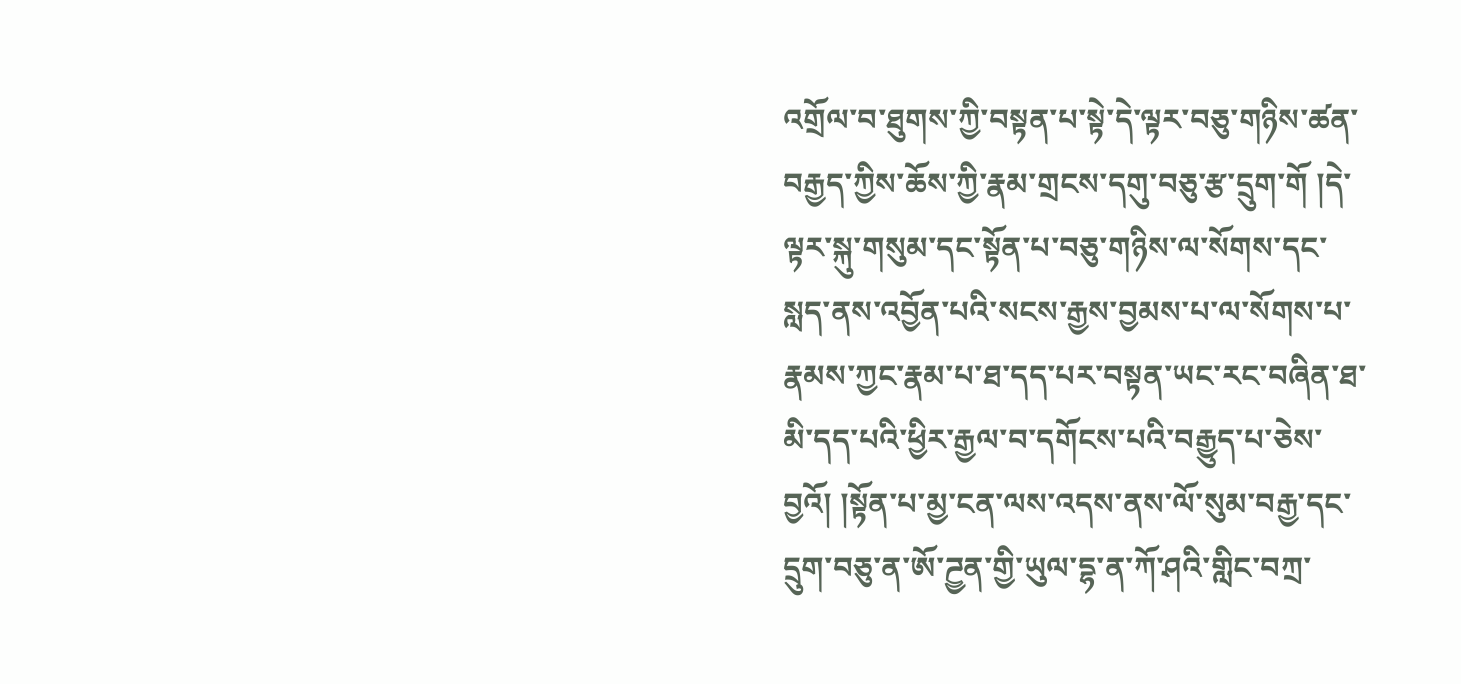འགྲོལ་བ་ཐུགས་ཀྱི་བསྟན་པ་སྟེ་དེ་ལྟར་བཅུ་གཉིས་ཚན་བརྒྱད་ཀྱིས་ཆོས་ཀྱི་རྣམ་གྲངས་དགུ་བཅུ་རྩ་དྲུག་གོ །དེ་ལྟར་སྐུ་གསུམ་དང་སྟོན་པ་བཅུ་གཉིས་ལ་སོགས་དང་སླད་ནས་འབྱོན་པའི་སངས་རྒྱས་བྱམས་པ་ལ་སོགས་པ་རྣམས་ཀྱང་རྣམ་པ་ཐ་དད་པར་བསྟན་ཡང་རང་བཞིན་ཐ་མི་དད་པའི་ཕྱིར་རྒྱལ་བ་དགོངས་པའི་བརྒྱུད་པ་ཅེས་བྱའོ། །སྟོན་པ་མྱ་ངན་ལས་འདས་ནས་ལོ་སུམ་བརྒྱ་དང་དྲུག་བཅུ་ན་ཨོ་ཌྱན་གྱི་ཡུལ་དྷ་ན་ཀོ་ཤའི་གླིང་བཀྲ་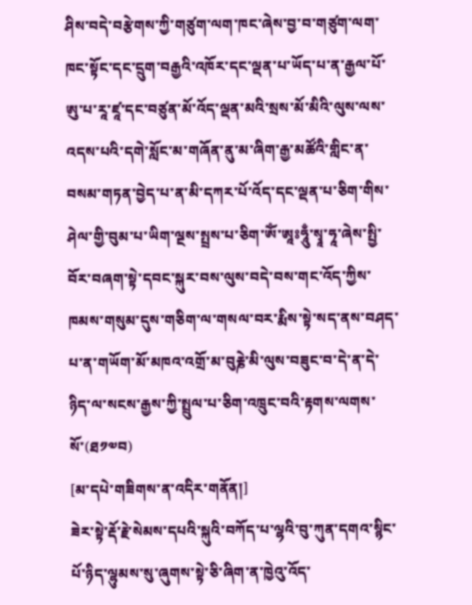ཤིས་བདེ་བརྩེགས་ཀྱི་གཙུག་ལག་ཁང་ཞེས་བྱ་བ་གཙུག་ལག་ཁང་སྟོང་དང་དྲུག་བརྒྱའི་འཁོར་དང་ལྡན་པ་ཡོད་པ་ན་རྒྱལ་པོ་ཨུ་པ་རཱ་ཛཱ་དང་བཙུན་མོ་འོད་ལྡན་མའི་སྲས་མོ་མིའི་ལུས་ལས་འདས་པའི་དགེ་སློང་མ་གཞོན་ནུ་མ་ཞིག་རྒྱ་མཚོའི་གླིང་ན་བསམ་གཏན་བྱེད་པ་ན་མི་དཀར་པོ་འོད་དང་ལྡན་པ་ཅིག་གིས་ཤེལ་གྱི་བུམ་པ་ཡིག་ལྔས་སྤྲས་པ་ཅིག་ཨོཾ་ཨཱཿཧཱུྃ་སྭཱ་ཧཱ་ཞེས་སྤྱི་བོར་བཞག་སྟེ་དབང་སྐུར་བས་ལུས་བདེ་བས་གང་འོད་ཀྱིས་ཁམས་གསུམ་དུས་གཅིག་ལ་གསལ་བར་རྨིས་སྟེ་སད་ནས་བཤད་པ་ན་གཡོག་མོ་མཁའ་འགྲོ་མ་བུརྞེ་མི་ལུས་བཟུང་བ་དེ་ན་དེ་ཉིད་ལ་སངས་རྒྱས་ཀྱི་སྤྲུལ་པ་ཅིག་འཁྲུང་བའི་རྟགས་ལགས་སོ་(ཐ༡༧བ)
[མ་དཔེ་གཟིགས་ན་འདིར་གནོན།]
ཟེར་སྟེ་རྡོ་རྗེ་སེམས་དཔའི་སྐུའི་བཀོད་པ་ལྷའི་བུ་ཀུན་དགའ་སྙིང་པོ་ཉིད་ལྷུམས་སུ་ཞུགས་སྟེ་ཅི་ཞིག་ན་ཁྱེའུ་འོད་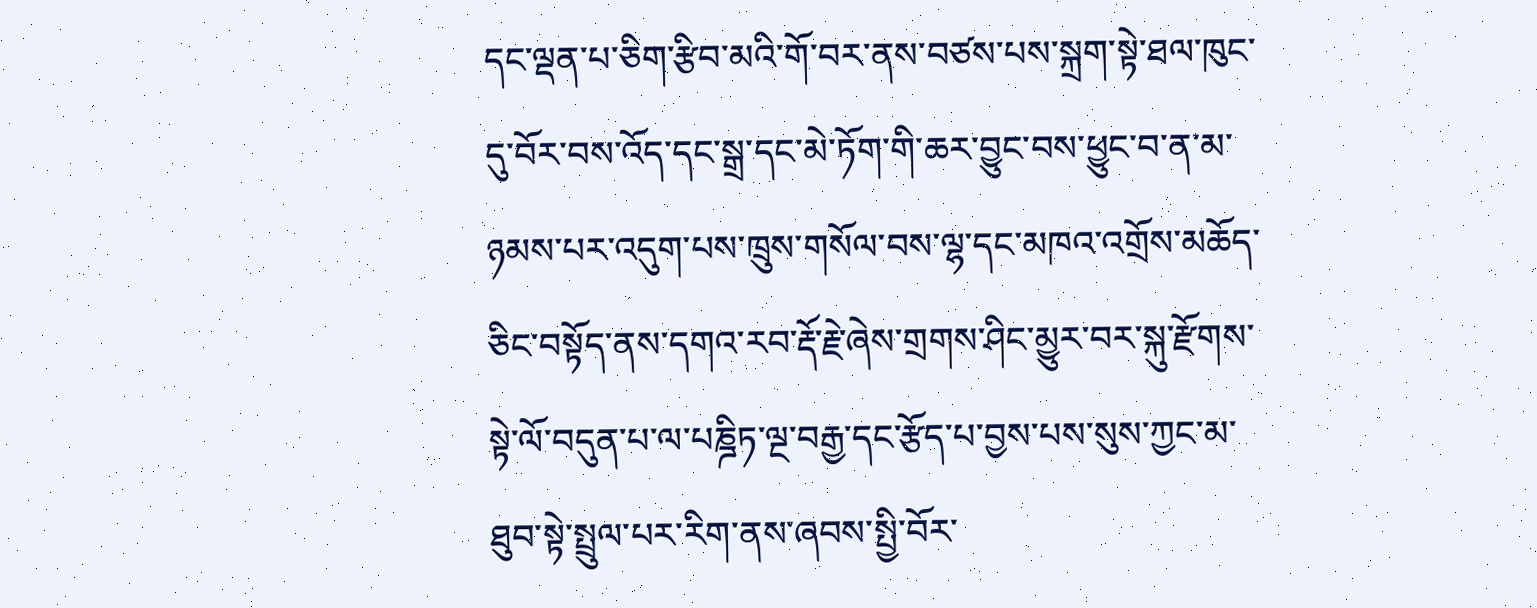དང་ལྡན་པ་ཅིག་རྩིབ་མའི་གོ་བར་ནས་བཙས་པས་སྐྲག་སྟེ་ཐལ་ཁུང་དུ་བོར་བས་འོད་དང་སྒྲ་དང་མེ་ཏོག་གི་ཆར་བྱུང་བས་ཕྱུང་བ་ན་མ་ཉམས་པར་འདུག་པས་ཁྲུས་གསོལ་བས་ལྷ་དང་མཁའ་འགྲོས་མཆོད་ཅིང་བསྟོད་ནས་དགའ་རབ་རྡོ་རྗེ་ཞེས་གྲགས་ཤིང་མྱུར་བར་སྐུ་རྫོགས་སྟེ་ལོ་བདུན་པ་ལ་པཎྜིཏ་ལྔ་བརྒྱ་དང་རྩོད་པ་བྱས་པས་སུས་ཀྱང་མ་ཐུབ་སྟེ་སྤྲུལ་པར་རིག་ནས་ཞབས་སྤྱི་བོར་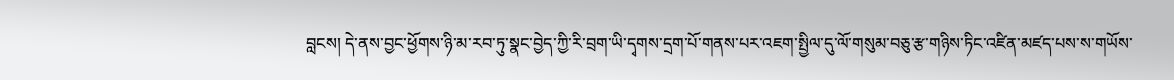བླངས། དེ་ནས་བྱང་ཕྱོགས་ཉི་མ་རབ་ཏུ་སྣང་བྱེད་ཀྱི་རི་བྲག་ཡི་དྭགས་དྲག་པོ་གནས་པར་འཇག་སྤྱིལ་དུ་ལོ་གསུམ་བཅུ་རྩ་གཉིས་ཏིང་འཛིན་མཛད་པས་ས་གཡོས་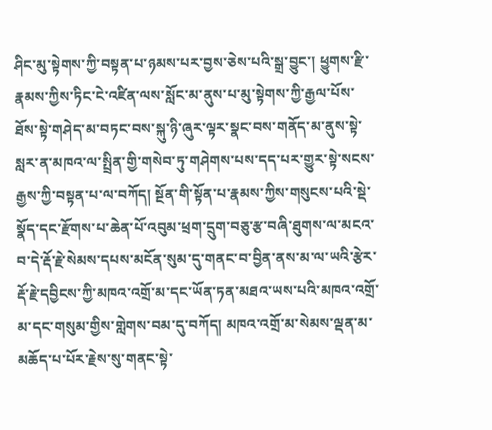ཤིང་མུ་སྟེགས་ཀྱི་བསྟན་པ་ཉམས་པར་བྱས་ཅེས་པའི་སྒྲ་བྱུང་། ཕྱུགས་རྫི་རྣམས་ཀྱིས་ཏིང་ངེ་འཛིན་ལས་སློང་མ་ནུས་པ་མུ་སྟེགས་ཀྱི་རྒྱལ་པོས་ཐོས་སྟེ་གཤེད་མ་བཏང་བས་སྐུ་ཉི་ཞུར་ལྟར་སྣང་བས་གནོད་མ་ནུས་སྟེ་སླར་ན་མཁའ་ལ་སྤྲིན་གྱི་གསེབ་ཏུ་གཤེགས་པས་དད་པར་གྱུར་སྟེ་སངས་རྒྱས་ཀྱི་བསྟན་པ་ལ་བཀོད། སྔོན་གི་སྟོན་པ་རྣམས་ཀྱིས་གསུངས་པའི་སྡེ་སྣོད་དང་རྫོགས་པ་ཆེན་པོ་འབུམ་ཕྲག་དྲུག་བཅུ་རྩ་བཞི་ཐུགས་ལ་མངའ་བ་དེ་རྡོ་རྗེ་སེམས་དཔས་མངོན་སུམ་དུ་གནང་བ་བྱིན་ནས་མ་ལ་ཡའི་རྩེར་རྡོ་རྗེ་དབྱིངས་ཀྱི་མཁའ་འགྲོ་མ་དང་ཡོན་ཏན་མཐའ་ཡས་པའི་མཁའ་འགྲོ་མ་དང་གསུམ་གྱིས་གླེགས་བམ་དུ་བཀོད། མཁའ་འགྲོ་མ་སེམས་ལྡན་མ་མཆོད་པ་པོར་རྗེས་སུ་གནང་སྟེ་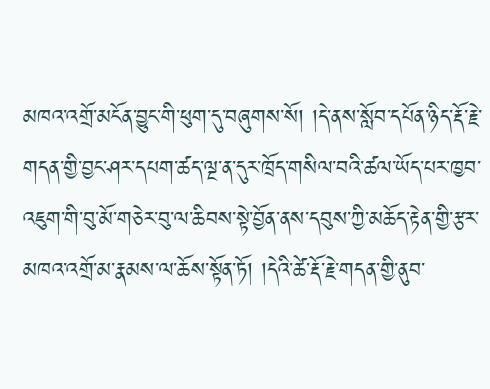མཁའ་འགྲོ་མངོན་བྱུང་གི་ཕུག་དུ་བཞུགས་སོ། །དེ་ནས་སློབ་དཔོན་ཉིད་རྡོ་རྗེ་གདན་གྱི་བྱང་ཤར་དཔག་ཚད་ལྔ་ན་དུར་ཁྲོད་གསིལ་བའི་ཚལ་ཡོད་པར་ཁྱབ་འཇུག་གི་བུ་མོ་གཅེར་བུ་ལ་ཆིབས་སྟེ་བྱོན་ནས་དབུས་ཀྱི་མཆོད་རྟེན་གྱི་རྩར་མཁའ་འགྲོ་མ་རྣམས་ལ་ཆོས་སྟོན་ཏོ། །དེའི་ཚེ་རྡོ་རྗེ་གདན་གྱི་ནུབ་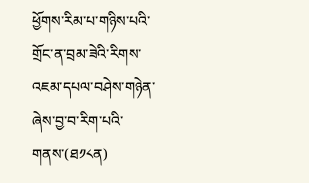ཕྱོགས་རིམ་པ་གཉིས་པའི་གྲོང་ན་བྲམ་ཟེའི་རིགས་འཇམ་དཔལ་བཤེས་གཉེན་ཞེས་བྱ་བ་རིག་པའི་གནས་(ཐ༡༨ན)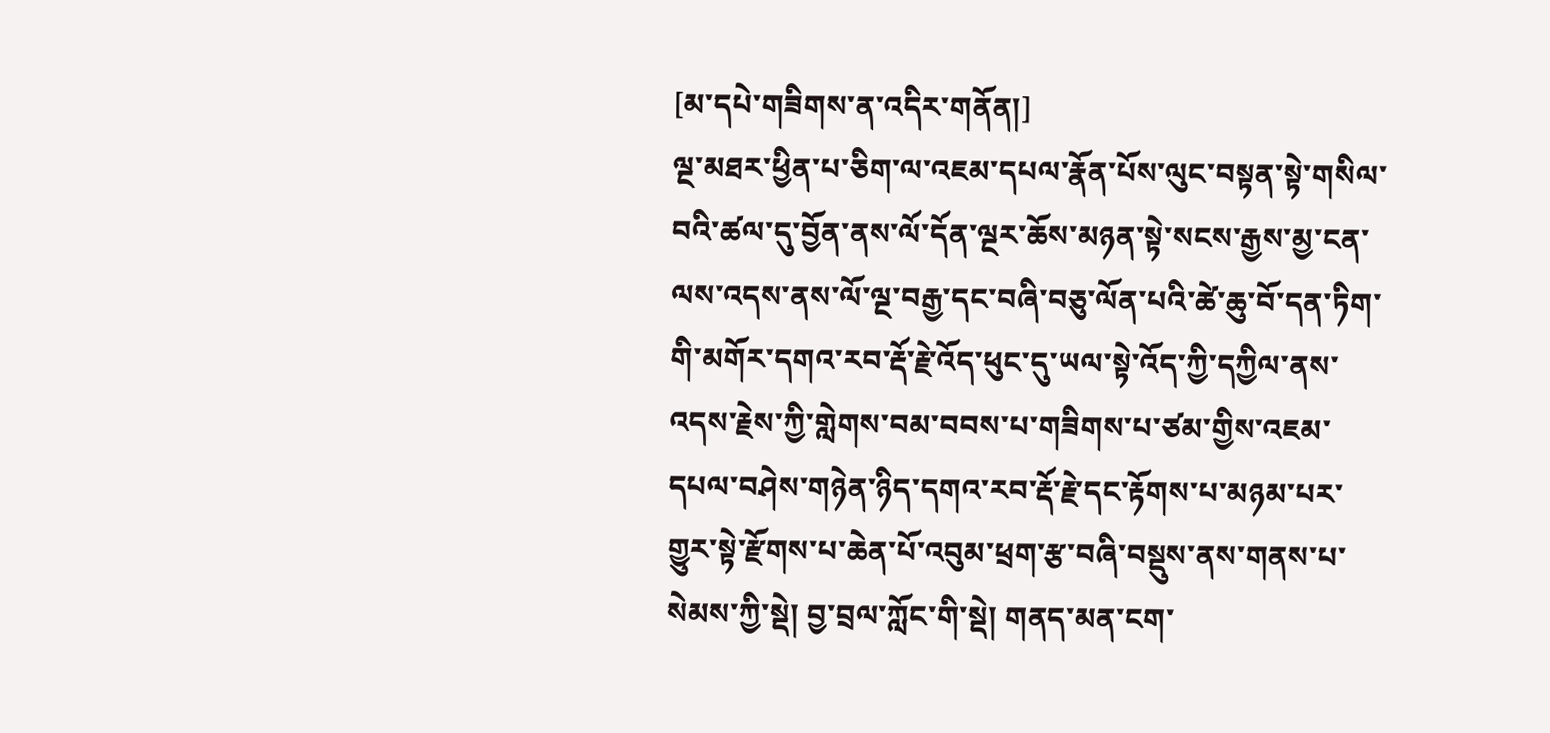[མ་དཔེ་གཟིགས་ན་འདིར་གནོན།]
ལྔ་མཐར་ཕྱིན་པ་ཅིག་ལ་འཇམ་དཔལ་རྣོན་པོས་ལུང་བསྟན་སྟེ་གསིལ་བའི་ཚལ་དུ་བྱོན་ནས་ལོ་དོན་ལྔར་ཆོས་མཉན་སྟེ་སངས་རྒྱས་མྱ་ངན་ལས་འདས་ནས་ལོ་ལྔ་བརྒྱ་དང་བཞི་བཅུ་ལོན་པའི་ཚེ་ཆུ་བོ་དན་ཏིག་གི་མགོར་དགའ་རབ་རྡོ་རྗེ་འོད་ཕུང་དུ་ཡལ་སྟེ་འོད་ཀྱི་དཀྱིལ་ནས་འདས་རྗེས་ཀྱི་གླེགས་བམ་བབས་པ་གཟིགས་པ་ཙམ་གྱིས་འཇམ་དཔལ་བཤེས་གཉེན་ཉིད་དགའ་རབ་རྡོ་རྗེ་དང་རྟོགས་པ་མཉམ་པར་གྱུར་སྟེ་རྫོགས་པ་ཆེན་པོ་འབུམ་ཕྲག་རྩ་བཞི་བསྡུས་ནས་གནས་པ་སེམས་ཀྱི་སྡེ། བྱ་བྲལ་ཀློང་གི་སྡེ། གནད་མན་ངག་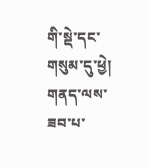གི་སྡེ་དང་གསུམ་དུ་ཕྱེ། གནད་ལས་ཟབ་པ་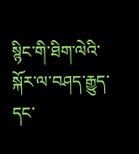སྙིང་གི་ཐིག་ལེའི་སྐོར་ལ་བཤད་རྒྱུད་དང་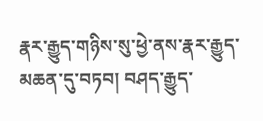རྣར་རྒྱུད་གཉིས་སུ་ཕྱེ་ནས་རྣར་རྒྱུད་མཆན་དུ་བཏབ། བཤད་རྒྱུད་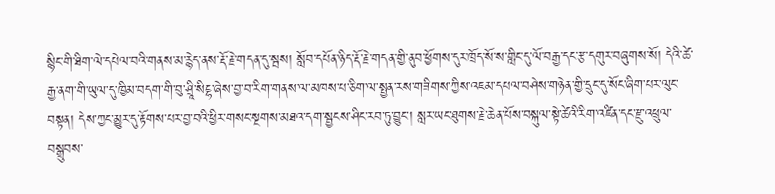སྙིང་གི་ཐིག་ལེ་དཔེལ་བའི་གནས་མ་རྙེད་ནས་རྡོ་རྗེ་གདན་དུ་སྦས། སློབ་དཔོན་ཉིད་རྡོ་རྗེ་གདན་གྱི་ནུབ་ཕྱོགས་དུར་ཁྲོད་སོ་ས་གླིང་དུ་ལོ་བརྒྱ་དང་རྩ་དགུར་བཞུགས་སོ། དེའི་ཚེ་རྒྱ་ནག་གི་ཡུལ་དུ་ཁྱིམ་བདག་གི་བུ་ཤྲཱི་སིངྷ་ཞེས་བྱ་བ་རིག་གནས་ལ་མཁས་པ་ཅིག་ལ་སྤྱན་རས་གཟིགས་ཀྱིས་འཇམ་དཔལ་བཤེས་གཉེན་གྱི་དྲུང་དུ་སོང་ཞིག་པར་ལུང་བསྟན། དེས་ཀྱང་མྱུར་དུ་རྟོགས་པར་བྱ་བའི་ཕྱིར་གསང་སྔགས་མཐའ་དག་སྦྱངས་ཤིང་རབ་ཏུ་བྱུང་། སླར་ཡང་ཐུགས་རྗེ་ཆེན་པོས་བསྐུལ་སྟེ་ཚེའི་རིག་འཛིན་དང་རྫུ་འཕྲུལ་བསྒྲུབས་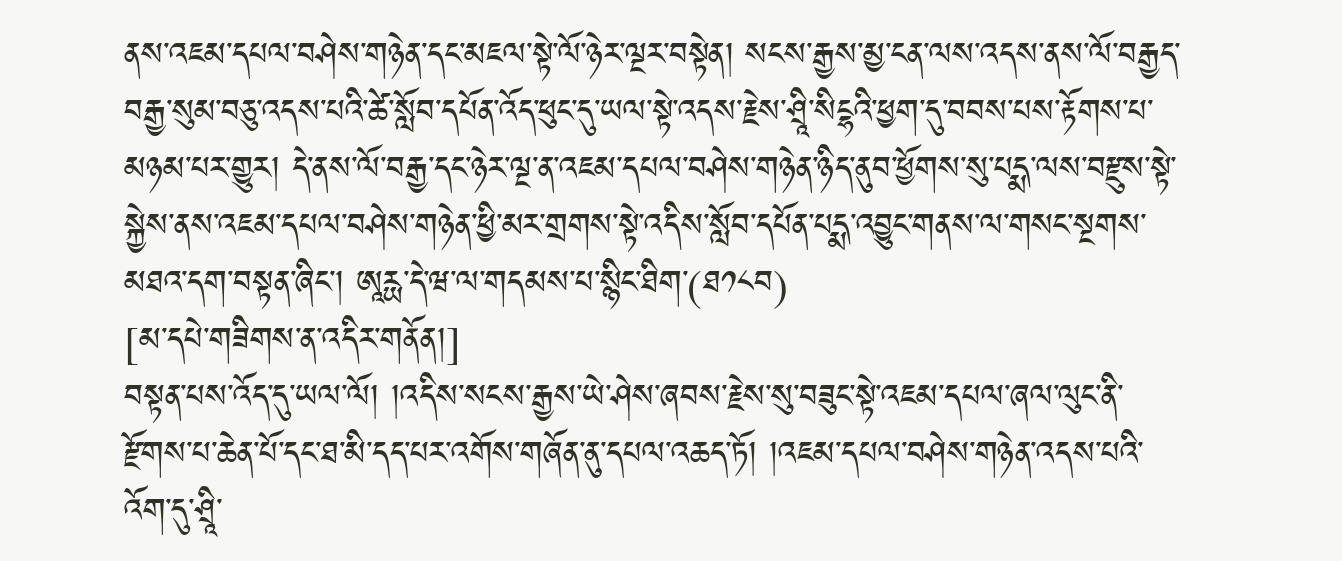ནས་འཇམ་དཔལ་བཤེས་གཉེན་དང་མཇལ་སྟེ་ལོ་ཉེར་ལྔར་བསྟེན། སངས་རྒྱས་མྱ་ངན་ལས་འདས་ནས་ལོ་བརྒྱད་བརྒྱ་སུམ་བཅུ་འདས་པའི་ཚེ་སློབ་དཔོན་འོད་ཕུང་དུ་ཡལ་སྟེ་འདས་རྗེས་ཤྲཱི་སིངྷའི་ཕྱག་དུ་བབས་པས་རྟོགས་པ་མཉམ་པར་གྱུར། དེ་ནས་ལོ་བརྒྱ་དང་ཉེར་ལྔ་ན་འཇམ་དཔལ་བཤེས་གཉེན་ཉིད་ནུབ་ཕྱོགས་སུ་པདྨ་ལས་བརྫུས་སྟེ་སྐྱེས་ནས་འཇམ་དཔལ་བཤེས་གཉེན་ཕྱི་མར་གྲགས་སྟེ་འདིས་སློབ་དཔོན་པདྨ་འབྱུང་གནས་ལ་གསང་སྔགས་མཐའ་དག་བསྟན་ཞིང་། ཨཱརྻ་དེ་ཝ་ལ་གདམས་པ་སྙིང་ཐིག་(ཐ༡༨བ)
[མ་དཔེ་གཟིགས་ན་འདིར་གནོན།]
བསྟན་པས་འོད་དུ་ཡལ་ལོ། །འདིས་སངས་རྒྱས་ཡེ་ཤེས་ཞབས་རྗེས་སུ་བཟུང་སྟེ་འཇམ་དཔལ་ཞལ་ལུང་ནི་རྫོགས་པ་ཆེན་པོ་དང་ཐ་མི་དད་པར་འགོས་གཞོན་ནུ་དཔལ་འཆད་ཏོ། །འཇམ་དཔལ་བཤེས་གཉེན་འདས་པའི་འོག་དུ་ཤྲཱི་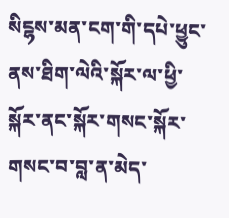སིངྷས་མན་ངག་གི་དཔེ་ཕྱུང་ནས་ཐིག་ལེའི་སྐོར་ལ་ཕྱི་སྐོར་ནང་སྐོར་གསང་སྐོར་གསང་བ་བླ་ན་མེད་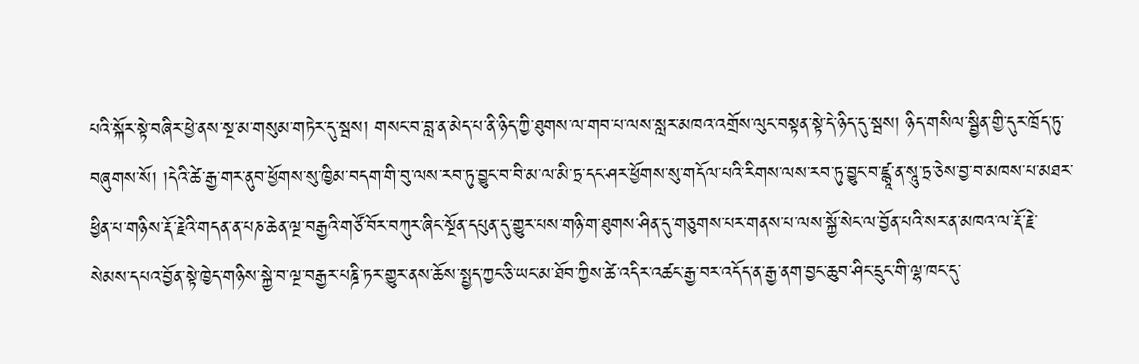པའི་སྐོར་སྟེ་བཞིར་ཕྱེ་ནས་སྔ་མ་གསུམ་གཏེར་དུ་སྦས། གསང་བ་བླ་ན་མེད་པ་ནི་ཉིད་ཀྱི་ཐུགས་ལ་གབ་པ་ལས་སླར་མཁའ་འགྲོས་ལུང་བསྟན་སྟེ་དེ་ཉིད་དུ་སྦས། ཉིད་གསིལ་སྦྱིན་གྱི་དུར་ཁྲོད་ཏུ་བཞུགས་སོ། །དེའི་ཚེ་རྒྱ་གར་ནུབ་ཕྱོགས་སུ་ཁྱིམ་བདག་གི་བུ་ལས་རབ་ཏུ་བྱུང་བ་བི་མ་ལ་མི་ཏྲ་དང་ཤར་ཕྱོགས་སུ་གདོལ་པའི་རིགས་ལས་རབ་ཏུ་བྱུང་བ་ཛྙཱ་ན་སཱུ་ཏྲ་ཅེས་བྱ་བ་མཁས་པ་མཐར་ཕྱིན་པ་གཉིས་རྡོ་རྗེའི་གདན་ན་པཎ་ཆེན་ལྔ་བརྒྱའི་གཙོ་བོར་བཀུར་ཞིང་སྔོན་དཔུན་དུ་གྱུར་པས་གཉི་ག་ཐུགས་ཤིན་དུ་གཅུགས་པར་གནས་པ་ལས་སྐྱོ་སེང་ལ་བྱོན་པའི་སར་ན་མཁའ་ལ་རྡོ་རྗེ་སེམས་དཔའ་བྱོན་སྟེ་ཁྱེད་གཉིས་སྐྱེ་བ་ལྔ་བརྒྱར་པཎྜི་ཏར་གྱུར་ནས་ཆོས་སྤྱད་ཀྱང་ཅི་ཡང་མ་ཐོབ་ཀྱིས་ཚེ་འདིར་འཚང་རྒྱ་བར་འདོད་ན་རྒྱ་ནག་བྱང་ཆུབ་ཤིང་དྲུང་གི་ལྷ་ཁང་དུ་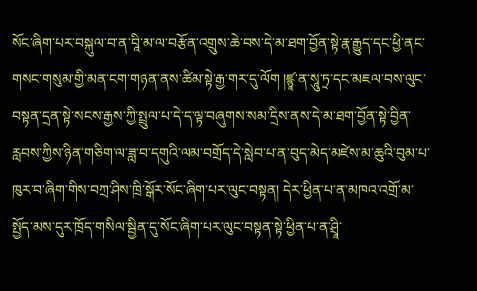སོང་ཞིག་པར་བསྐུལ་བ་ན་བཱི་མ་ལ་བརྩོན་འགྲུས་ཆེ་བས་དེ་མ་ཐག་བྱོན་སྟེ་རྣ་རྒྱུད་དང་ཕྱི་ནང་གསང་གསུམ་གྱི་མན་ངག་གཉན་ནས་ཚིམ་སྟེ་རྒྱ་གར་དུ་ལོག །ཛྙཱ་ན་སཱུ་ཏྲ་དང་མཇལ་བས་ལུང་བསྟན་དྲན་སྟེ་སངས་རྒྱས་ཀྱི་སྤྲུལ་པ་དེ་ད་ལྟ་བཞུགས་སམ་དྲིས་ནས་དེ་མ་ཐག་བྱོན་སྟེ་བྱིན་རླབས་ཀྱིས་ཉིན་གཅིག་ལ་ཟླ་བ་དགུའི་ལམ་བགྲོད་དེ་སླེབ་པ་ན་བུད་མེད་མཛེས་མ་ཆུའི་བུམ་པ་ཁུར་བ་ཞིག་གིས་བཀྲ་ཤིས་ཁྲི་སྒོར་སོང་ཞིག་པར་ལུང་བསྟན། དེར་ཕྱིན་པ་ན་མཁའ་འགྲོ་མ་སྤྱོད་མས་དུར་ཁྲོད་གསིལ་སྦྱིན་དུ་སོང་ཞིག་པར་ལུང་བསྟན་སྟེ་ཕྱིན་པ་ན་ཤྲཱི་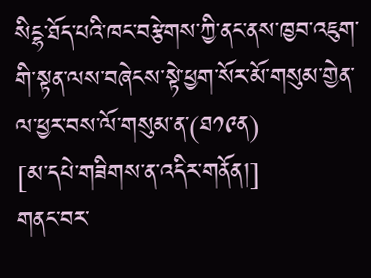སིངྷ་ཐོད་པའི་ཁང་བརྩེགས་ཀྱི་ནང་ནས་ཁྱབ་འཇུག་གི་སྟན་ལས་བཞེངས་སྟེ་ཕྱག་སོར་མོ་གསུམ་གྱེན་ལ་ཕྱར་བས་ལོ་གསུམ་ན་(ཐ༡༩ན)
[མ་དཔེ་གཟིགས་ན་འདིར་གནོན།]
གནང་བར་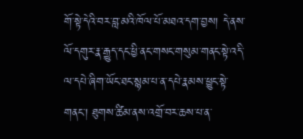གོ་སྟེ་དེའི་བར་བླ་མའི་ཁོལ་པོ་མཐའ་དག་བྱས། དེ་ནས་ལོ་དགུར་རྣ་རྒྱུད་དང་ཕྱི་ནང་གསང་གསུམ་གནང་སྟེ་འདི་ལ་དཔེ་ཞིག་ཡོང་ཐང་སྙམ་པ་ན་དཔེ་རྣམས་ཕྱུང་སྟེ་གནང་། ཐུགས་ཚིམ་ནས་འགྲོ་བར་ཆས་པ་ན་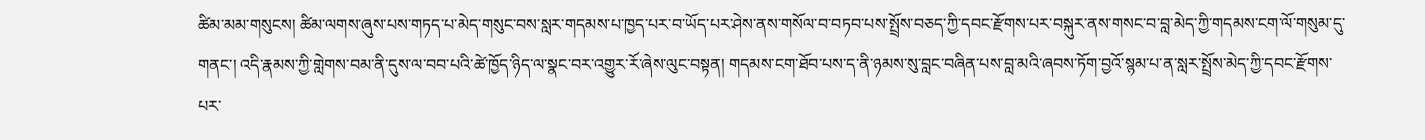ཚིམ་མམ་གསུངས། ཚིམ་ལགས་ཞུས་པས་གཏད་པ་མེད་གསུང་བས་སླར་གདམས་པ་ཁྱད་པར་བ་ཡོད་པར་ཤེས་ནས་གསོལ་བ་བཏབ་པས་སྤྲོས་བཅད་ཀྱི་དབང་རྫོགས་པར་བསྐུར་ནས་གསང་བ་བླ་མེད་ཀྱི་གདམས་ངག་ལོ་གསུམ་དུ་གནང་། འདི་རྣམས་ཀྱི་གླེགས་བམ་ནི་དུས་ལ་བབ་པའི་ཚེ་ཁྱོད་ཉིད་ལ་སྣང་བར་འགྱུར་རོ་ཞེས་ལུང་བསྟན། གདམས་ངག་ཐོབ་པས་ད་ནི་ཉམས་སུ་བླང་བཞིན་པས་བླ་མའི་ཞབས་ཏོག་བྱའོ་སྙམ་པ་ན་སླར་སྤྲོས་མེད་ཀྱི་དབང་རྫོགས་པར་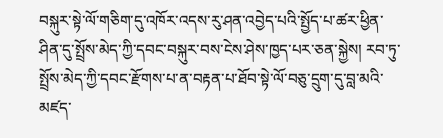བསྐུར་སྟེ་ལོ་གཅིག་དུ་འཁོར་འདས་རུ་ཤན་འབྱེད་པའི་སྤྱོད་པ་ཚར་ཕྱིན་ཤིན་དུ་སྤྲོས་མེད་ཀྱི་དབང་བསྐུར་བས་ངེས་ཤེས་ཁྱད་པར་ཅན་སྐྱེས། རབ་ཏུ་སྤྲོས་མེད་ཀྱི་དབང་རྫོགས་པ་ན་བརྟན་པ་ཐོབ་སྟེ་ལོ་བཅུ་དྲུག་དུ་བླ་མའི་མཛད་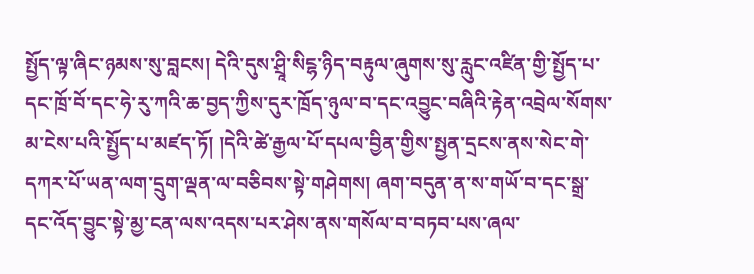སྤྱོད་ལྟ་ཞིང་ཉམས་སུ་བླངས། དེའི་དུས་ཤྲཱི་སིངྷ་ཉིད་བརྟུལ་ཞུགས་སུ་རླུང་འཛིན་གྱི་སྤྱོད་པ་དང་ཁྲོ་བོ་དང་ཧེ་རུ་ཀའི་ཆ་བྱད་ཀྱིས་དུར་ཁྲོད་ཉུལ་བ་དང་འབྱུང་བཞིའི་རྟེན་འབྲེལ་སོགས་མ་ངེས་པའི་སྤྱོད་པ་མཛད་ཏོ། །དེའི་ཚེ་རྒྱལ་པོ་དཔལ་བྱིན་གྱིས་སྤྱན་དྲངས་ནས་སེང་གེ་དཀར་པོ་ཡན་ལག་དྲུག་ལྡན་ལ་བཅིབས་སྟེ་གཤེགས། ཞག་བདུན་ན་ས་གཡོ་བ་དང་སྒྲ་དང་འོད་བྱུང་སྟེ་མྱ་ངན་ལས་འདས་པར་ཤེས་ནས་གསོལ་བ་བཏབ་པས་ཞལ་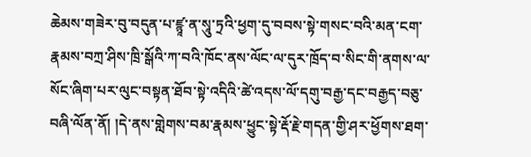ཆེམས་གཟེར་བུ་བདུན་པ་ཛྙཱ་ན་སཱུ་ཏྲའི་ཕྱག་དུ་བབས་སྟེ་གསང་བའི་མན་ངག་རྣམས་བཀྲ་ཤིས་ཁྲི་སྒོའི་ཀ་བའི་ཁོང་ནས་ལོང་ལ་དུར་ཁྲོད་བ་སིང་གི་ནགས་ལ་སོང་ཞིག་པར་ལུང་བསྟན་ཐོབ་སྟེ་འདིའི་ཚེ་འདས་ལོ་དགུ་བརྒྱ་དང་བརྒྱད་བཅུ་བཞི་ལོན་ནོ། །དེ་ནས་གླེགས་བམ་རྣམས་ཕྱུང་སྟེ་རྡོ་རྗེ་གདན་གྱི་ཤར་ཕྱོགས་ཐག་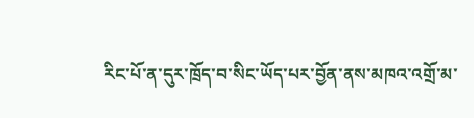རིང་པོ་ན་དུར་ཁྲོད་བ་སིང་ཡོད་པར་བྱོན་ནས་མཁའ་འགྲོ་མ་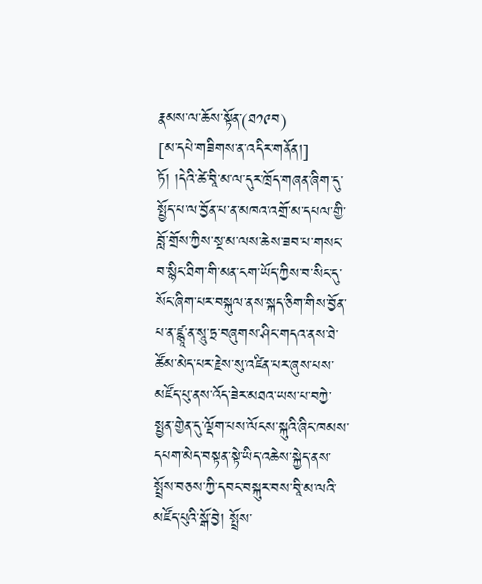རྣམས་ལ་ཆོས་སྟོན་(ཐ༡༩བ)
[མ་དཔེ་གཟིགས་ན་འདིར་གནོན།]
ཏོ། །དེའི་ཚེ་བཱི་མ་ལ་དུར་ཁྲོད་གཞན་ཞིག་དུ་སྤྱོད་པ་ལ་བྱོན་པ་ན་མཁའ་འགྲོ་མ་དཔལ་གྱི་བློ་གྲོས་ཀྱིས་སྔ་མ་ལས་ཆེས་ཟབ་པ་གསང་བ་སྙིང་ཐིག་གི་མན་ངག་ཡོད་ཀྱིས་བ་སིང་དུ་སོང་ཞིག་པར་བསྐུལ་ནས་སྐད་ཅིག་གིས་བྱོན་པ་ན་ཛྙཱ་ན་སཱུ་ཏྲ་བཞུགས་ཤིང་གདའ་ནས་ཐེ་ཚོམ་མེད་པར་རྗེས་སུ་འཛིན་པར་ཞུས་པས་མཛོད་པུ་ནས་འོད་ཟེར་མཐའ་ཡས་པ་བཀྱེ་སྤྱན་གྱེན་དུ་ལྡོག་པས་ལོངས་སྐུའི་ཞིང་ཁམས་དཔག་མེད་བསྟན་སྟེ་ཡིད་འཆེས་སྐྱེད་ནས་སྤྲོས་བཅས་ཀྱི་དབང་བསྐུར་བས་བཱི་མ་ལའི་མཛོད་པུའི་སྒོ་བྱེ། སྤྲོས་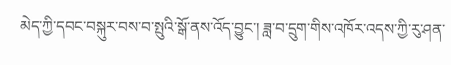མེད་ཀྱི་དབང་བསྐུར་བས་བ་སྤུའི་སྒོ་ནས་འོད་བྱུང་། ཟླ་བ་དྲུག་གིས་འཁོར་འདས་ཀྱི་རུ་ཤན་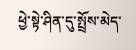ཕྱེ་སྟེ་ཤིན་དུ་སྤྲོས་མེད་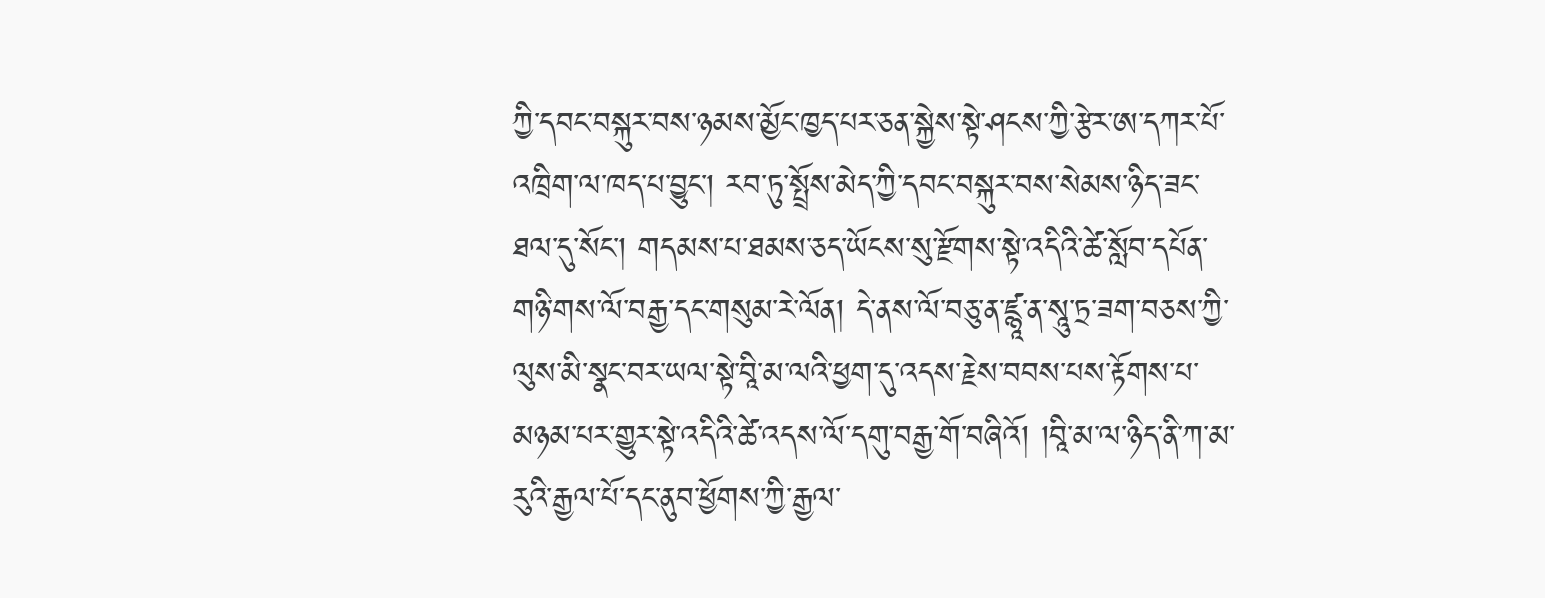ཀྱི་དབང་བསྐུར་བས་ཉམས་མྱོང་ཁྱད་པར་ཅན་སྐྱེས་སྟེ་ཤངས་ཀྱི་རྩེར་ཨ་དཀར་པོ་འཁྲིག་ལ་ཁད་པ་བྱུང་། རབ་ཏུ་སྤྲོས་མེད་ཀྱི་དབང་བསྐུར་བས་སེམས་ཉིད་ཟང་ཐལ་དུ་སོང་། གདམས་པ་ཐམས་ཅད་ཡོངས་སུ་རྫོགས་སྟེ་འདིའི་ཚེ་སློབ་དཔོན་གཉི་གས་ལོ་བརྒྱ་དང་གསུམ་རེ་ལོན། དེ་ནས་ལོ་བཅུ་ན་ཛྙཱ་ན་སཱུ་ཏྲ་ཟག་བཅས་ཀྱི་ལུས་མི་སྣང་བར་ཡལ་སྟེ་བཱི་མ་ལའི་ཕྱག་དུ་འདས་རྗེས་བབས་པས་རྟོགས་པ་མཉམ་པར་གྱུར་སྟེ་འདིའི་ཚེ་འདས་ལོ་དགུ་བརྒྱ་གོ་བཞིའོ། །བཱི་མ་ལ་ཉིད་ནི་ཀ་མ་རུའི་རྒྱལ་པོ་དང་ནུབ་ཕྱོགས་ཀྱི་རྒྱལ་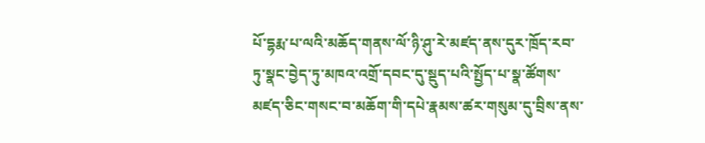པོ་དྷརྨ་པ་ལའི་མཆོད་གནས་ལོ་ཉི་ཤུ་རེ་མཛད་ནས་དུར་ཁྲོད་རབ་ཏུ་སྣང་བྱེད་ཏུ་མཁའ་འགྲོ་དབང་དུ་སྡུད་པའི་སྤྱོད་པ་སྣ་ཚོགས་མཛད་ཅིང་གསང་བ་མཆོག་གི་དཔེ་རྣམས་ཚར་གསུམ་དུ་བྲིས་ནས་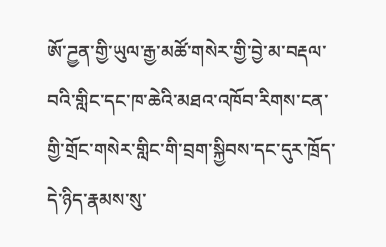ཨོ་ཌྱན་གྱི་ཡུལ་རྒྱ་མཚོ་གསེར་གྱི་བྱེ་མ་བརྡལ་བའི་གླིང་དང་ཁ་ཆེའི་མཐའ་འཁོབ་རིགས་ངན་གྱི་གྲོང་གསེར་གླིང་གི་བྲག་སྐྱིབས་དང་དུར་ཁྲོད་དེ་ཉིད་རྣམས་སུ་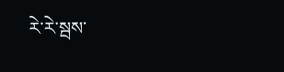རེ་རེ་སྦས་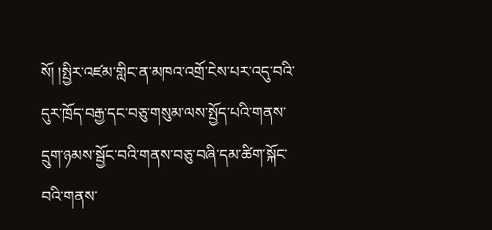སོ། །སྤྱིར་འཛམ་གླིང་ན་མཁའ་འགྲོ་ངེས་པར་འདུ་བའི་དུར་ཁྲོད་བརྒྱ་དང་བཅུ་གསུམ་ལས་སྤྱོད་པའི་གནས་དྲུག་ཉམས་སྦྱོང་བའི་གནས་བཅུ་བཞི་དམ་ཚིག་སྐོང་བའི་གནས་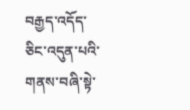བརྒྱད་འདོད་ཅིང་འདུན་པའི་གནས་བཞི་སྟེ་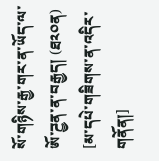སོ་གཉིས་རྒྱ་གར་ན་ཡོད་ལ་ཨོ་ཌྱན་ན་བརྒྱད། (ཐ༢༠ན)
[མ་དཔེ་གཟིགས་ན་འདིར་གནོན།]